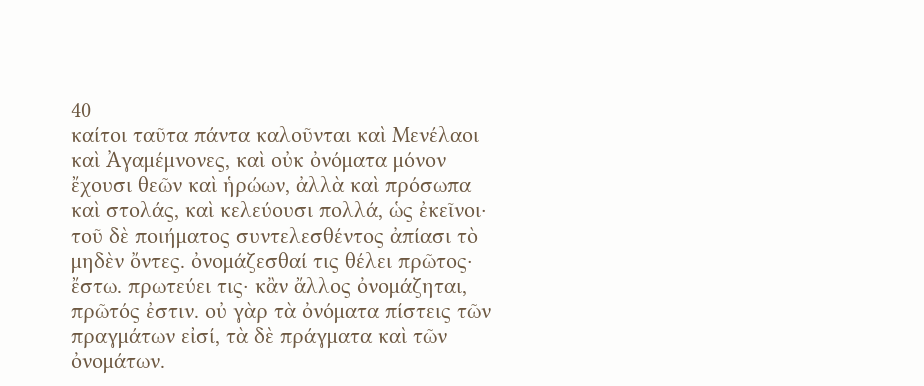40
καίτοι ταῦτα πάντα καλοῦνται καὶ Μενέλαοι καὶ Ἀγαμέμνονες, καὶ οὐκ ὀνόματα μόνον ἔχουσι θεῶν καὶ ἡρώων, ἀλλὰ καὶ πρόσωπα καὶ στολάς, καὶ κελεύουσι πολλά, ὡς ἐκεῖνοι· τοῦ δὲ ποιήματος συντελεσθέντος ἀπίασι τὸ μηδὲν ὄντες. ὀνομάζεσθαί τις θέλει πρῶτος· ἔστω. πρωτεύει τις· κἂν ἄλλος ὀνομάζηται, πρῶτός ἐστιν. οὐ γὰρ τὰ ὀνόματα πίστεις τῶν πραγμάτων εἰσί, τὰ δὲ πράγματα καὶ τῶν ὀνομάτων.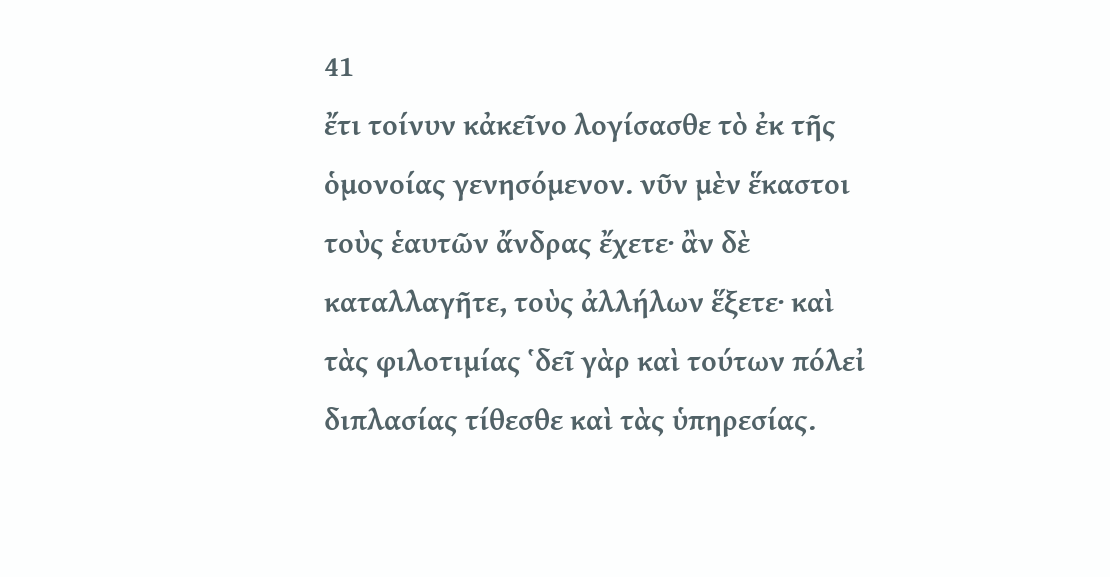41
ἔτι τοίνυν κἀκεῖνο λογίσασθε τὸ ἐκ τῆς ὁμονοίας γενησόμενον. νῦν μὲν ἕκαστοι τοὺς ἑαυτῶν ἄνδρας ἔχετε· ἂν δὲ καταλλαγῆτε, τοὺς ἀλλήλων ἕξετε· καὶ τὰς φιλοτιμίας ʽδεῖ γὰρ καὶ τούτων πόλεἰ διπλασίας τίθεσθε καὶ τὰς ὑπηρεσίας.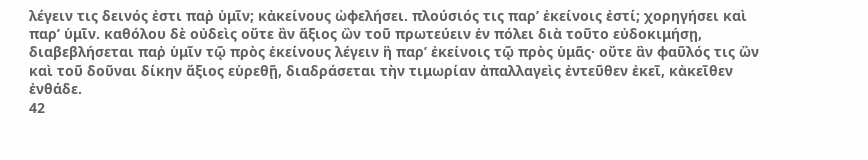λέγειν τις δεινός ἐστι παῤ ὑμῖν; κἀκείνους ὠφελήσει. πλούσιός τις παρ’ ἐκείνοις ἐστί; χορηγήσει καὶ παρ’ ὑμῖν. καθόλου δὲ οὐδεὶς οὔτε ἂν ἄξιος ὢν τοῦ πρωτεύειν ἐν πόλει διὰ τοῦτο εὐδοκιμήσῃ, διαβεβλήσεται παῤ ὑμῖν τῷ πρὸς ἐκείνους λέγειν ἢ παρ’ ἐκείνοις τῷ πρὸς ὑμᾶς· οὔτε ἂν φαῦλός τις ὢν καὶ τοῦ δοῦναι δίκην ἄξιος εὑρεθῇ, διαδράσεται τὴν τιμωρίαν ἀπαλλαγεὶς ἐντεῦθεν ἐκεῖ, κἀκεῖθεν ἐνθάδε.
42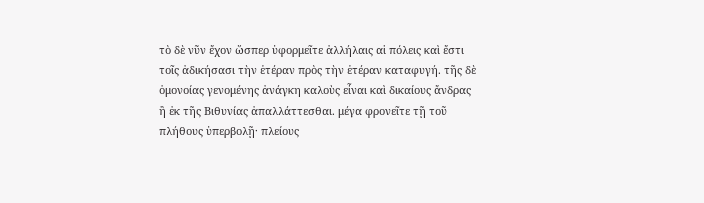τὸ δὲ νῦν ἔχον ὥσπερ ὑφορμεῖτε ἀλλήλαις αἱ πόλεις καὶ ἔστι τοῖς ἀδικήσασι τὴν ἑτέραν πρὸς τὴν ἑτέραν καταφυγή. τῆς δὲ ὁμονοίας γενομένης ἀνάγκη καλοὺς εἶναι καὶ δικαίους ἄνδρας ἢ ἐκ τῆς Βιθυνίας ἀπαλλάττεσθαι. μέγα φρονεῖτε τῇ τοῦ πλήθους ὑπερβολῇ· πλείους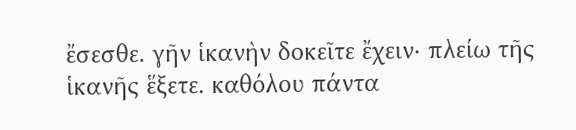ἔσεσθε. γῆν ἱκανὴν δοκεῖτε ἔχειν· πλείω τῆς ἱκανῆς ἕξετε. καθόλου πάντα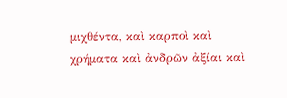μιχθέντα, καὶ καρποὶ καὶ χρήματα καὶ ἀνδρῶν ἀξίαι καὶ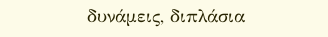δυνάμεις, διπλάσια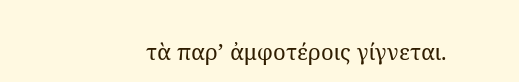τὰ παρ’ ἀμφοτέροις γίγνεται.